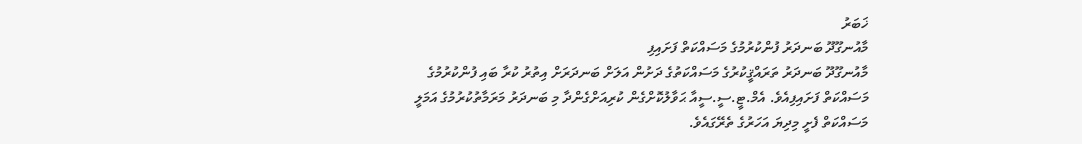ޚަބަރު
މާއުނގޫދޫ ބަނދަރު ފުންކުރުމުގެ މަސައްކަތް ފަށައިފި
މާއުނގޫދޫ ބަނދަރު ތަރައްޤީކުރުގެ މަސައްކަތުގެ ދަށުން އަލަށް ބަނދަރަށް އިތުރު ކުރާ ބައި ފުންކުރުމުގެ މަސައްކަތް ފަށައިފިއެވެ. އެމް.ޓީ.ސީ.ސީއާ ޙަވާލުކޮށްގެން ކުރިއަށްގެންދާ މި ބަނދަރު މަރަމާތުކުރުމުގެ އަމަލީ މަސައްކަތް ފެށީ މިދިޔަ އަހަރުގެ ތެރޭގައެވެ.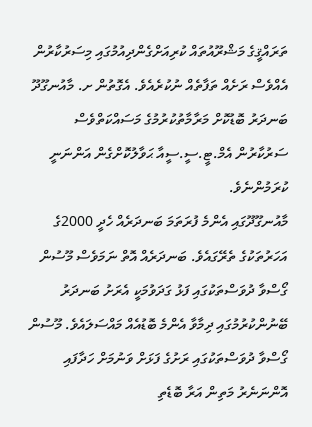ތަރައްޤީގެ މަޝްރޫއުތައް ކުރިއަށްގެންދިއުމުގައި މިސަރުކާރުން އެއްވެސް ރަށެއް ތަފާތެއް ނުކުރެއެވެ. އެގޮތުން ށ. މާއުނގޫދޫ ބަނދަރު ބޮޑުކޮށް މަރާމާތުކުރުމުގެ މަސައްކަތްވެސް ސަރުކާރުން އެމް.ޓީ.ސީ.ސީއާ ޙަވާލުކޮށްގެން އަންނަނީ ކުރަމުންނެވެ.
މާއުނގޫދޫގައި އެންމެ ފުރަތަމަ ބަނދަރެއް ހެދީ 2000ގެ އަހަރުތަކުގެ ތެރޭގައެވެ. ބަނދަރެއް އޮތް ނަމަވެސް މޫސުން ގޯސްވާ ދުވަސްތަކުގައި ފަޅު ގަދަވުމަކީ އެރަށު ބަނދަރު ބޭނުންކުރުމުގައި ދިމާވާ އެންމެ ބޮޑުއެއް މައްސަލައެވެ. މޫސުން ގޯސްވާ ދުވަސްތަކުގައި ރަށުގެ ފަޅަށް ވަނުމަށް ހަދާފައި އޮންނަނެރު މަތިން އަރާ ބޮޑެތި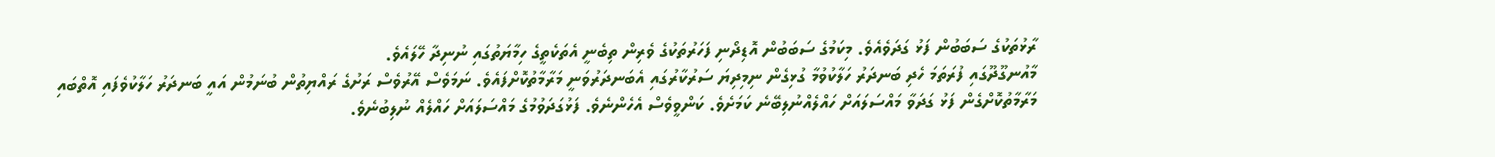ރާޅުތަކުގެ ސަބަބުން ފަޅު ގަދަވެއެވެ. މިކަމުގެ ސަބަބުން އޮޑިދޯނި ފަހަރުތަކުގެ ވެރިން ތިބެނީ އެތަކެތީގެ ހިމާޔަތުގައި ނުނިދާ ހޭލައެވެ.
މާއުނގޫދޫގައި ފުރަތަމަ ހެދި ބަނދަރު ހަލާކުވުމާ ގުޅިގެން ނިމިދިޔަ ސަރުކާރުގައި އެބަނދަރުވަނީ މަރާމާތުކޮށްފައެވެ. ނަމަވެސް އޭރުވެސް ރަށުގެ ރައްޔިތުން ބުނަމުން އައީ ބަނދަރު ހަލާކުވެފައި އޮތްބައި މަރާމާތުކޮށްގެން ފަޅު ގަދަވާ މައްސަލައަށް ހައްލެއްނުލިބޭނެ ކަމަށެވެ. ކަންވީވެސް އެހެންނެވެ. ފަޅުގަދަވުމުގެ މައްސަލައަށް ހައްލެއް ނުލިބުނެވެ.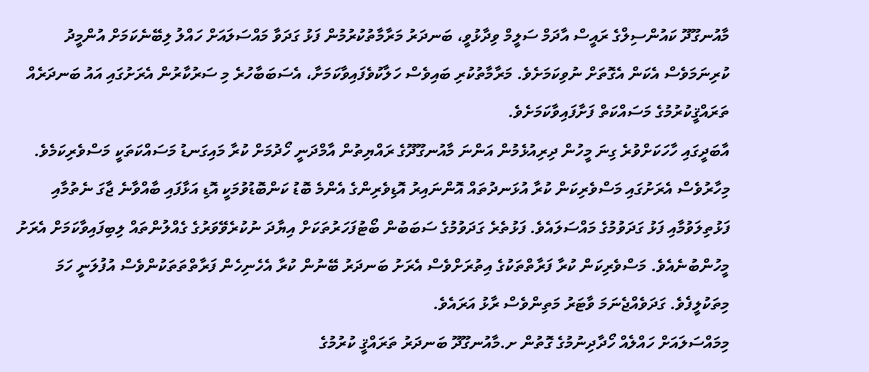މާއުނގޫދޫ ކައުންސިލްގެ ރައީސް އާދަމް ސަލީމް ވިދާޅުވީ، ބަނދަރު މަރާމާތުކުރުމުން ފަޅު ގަދަވާ މައްސަލައަށް ހައްލު ލިބޭނެކަމަށް އުންމީދު ކުރިނަމަވެސް އެކަން އެގޮތަށް ނުވިކަމަށެވެ. މަރާމާތުކުރި ބައިވެސް ހަލާކުވެފައިވާކަމަށާ، އެސަބަބާހުރެ މި ސަރުކާރުން އެރަށުގައި އައު ބަނދަރެއް ތަރައްޤީކުރުމުގެ މަސައްކަތް ފަށާފައިވާކަމަށެވެ.
އާބަދީގައި ހާހަކަށްވުރެ ގިނަ މީހުން ދިރިއުޅެމުން އަންނަ މާއުނގޫދޫގެ ރައްޔިތުން އާމްދަނީ ހޯދުމަށް ކުރާ މައިގަނޑު މަސައްކަތަކީ މަސްވެރިކަމެވެ. މިހާރުވެސް އެރަށުގައި މަސްވެރިކަން ކުރާ އުޅަނދުތައް އޮންނައިރު އޮޑިވެރިންގެ އެންމެ ބޮޑު ކަންބޮޑުވުމަކީ އޮޑި އަޅާފައި ބާއްވާނެ ޖާގަ ނެތުމާއި ފަޅުތިލަވުމާއި ފަޅު ގަދަވުމުގެ މައްސަލައެވެ. ފަޅުތެރެ ގަދަވުމުގެ ސަބަބުން ބޯޓުފަހަރުތަކަށް އިޔާދަ ނުކުރެވޭވަރުގެ ގެއްލުންތައް ލިބިފައިވާކަމަށް އެރަށު މީހުންބުނެއެވެ. މަސްވެރިކަން ކުރާ ފަރާތްތަކުގެ އިތުރަށްވެސް އެރަށު ބަނދަރު ބޭނުން ކުރާ އެހެނިހެން ފަރާތްތަތަކުންވެސް އުފުލަނީ ހަމަ މިތަކުލީފެވެ. ގަދަވެއްޖެނަމަ ވާޓަރު މަތިންވެސް ރާޅު އަރައެވެ.
މިމައްސަލައަށް ހައްލެއް ހޯދާދިނުމުގެ ގޮތުން ށ.މާއުނގޫދޫ ބަނދަރު ތަރައްޤީ ކުރުމުގެ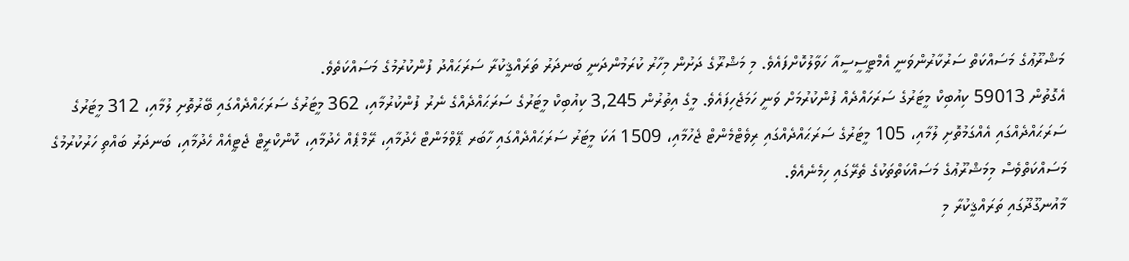މަޝްރޫޢުގެ މަސައްކަތް ސަރުކާރުންވަނީ އެމްޓީސީސީއާ ހަވާލުކޮށްފައެވެ. މި މަޝްރޫގެ ދަށުން މިހާރު ކުރަމުންދަނީ ބަނދަރު ތަރައްޤީކުރާ ސަރަޙައްދު ފުންކުރުމުގެ މަސައްކަތެވެ.
އެގޮތުން 59013 ކިއުބިކް މީޓަރުގެ ސަރަހައްދެއް ފުންކުރުމަށް ވަނީ ހަމަޖެހިފައެވެ. މީގެ އިތުރުން 3,245 ކިއުބިކް މީޓަރުގެ ސަރަޙައްދެއްގެ ނެރު ފުންކުރުމާއި، 362 މީޓަރުގެ ސަރަޙައްދެއްގައި ބޭރުތޮށި ލުމާއި، 312 މީޓަރުގެ ސަރަޙައްދެއްގައި އެއްގަމުތޮށި ލުމާއި، 105 މީޓަރުގެ ސަރަޙައްދެއްގައި ރިވެޓްމެންޓް ޖެހުމާއި، 1509 އަކަ މީޓަރު ސަރަޙައްދެއްގައި ހާބަރ ޕޭވްމަންޓް ހެދުމާއި، ރޭމްޕެއް ހެދުމާއި، ކޮންކްރީޓް ޖެޓީއެއް ހެދުމާއި، ބަނދަރު ބައްތި ހަރުކުރުމުގެ މަސައްކަތްވެސް މިމަޝްރޫޢުގެ މަސައްކަތްތަކުގެ ތެރޭގައި ހިމެނެއެވެ.
މާއުނގޫދޫގައި ތަރައްޤީކުރާ މި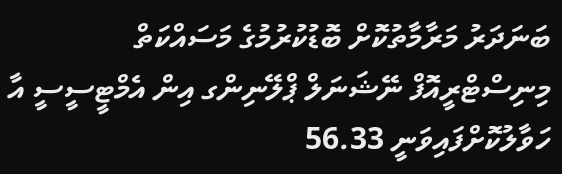ބަނަދަރު މަރާމާތުކޮށް ބޮޑުކުރުމުގެ މަސައްކަތް މިނިސްޓްރީއޮފް ނޭޝަނަލް ޕްލޭނިންގ އިން އެމްޓީސީސީ އާ ހަވާލުކޮށްފައިވަނީ 56.33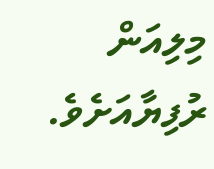މިލިއަން ރުފިޔާއަށެވެ.